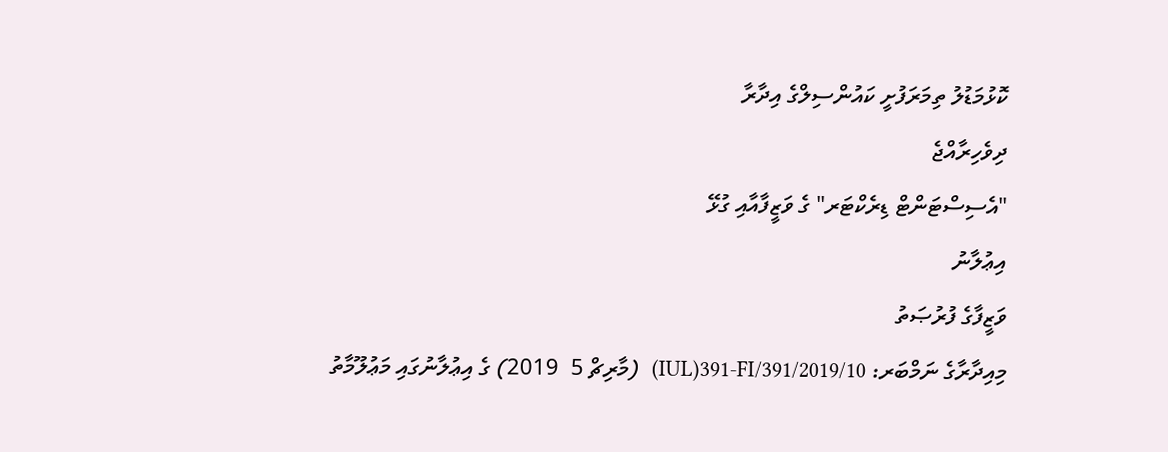ކޮޅުމަޑުލު ތިމަރަފުށީ ކައުންސިލްގެ އިދާރާ
ދިވެހިރާއްޖެ
"އެސިސްޓަންޓް ޑިރެކްޓަރ" ގެ ވަޒީފާއާއި ގުޅޭ
އިޢުލާނު
ވަޒީފާގެ ފުރުޞަތު
މިއިދާރާގެ ނަމްބަރ: IUL)391-FI/391/2019/10)  (މާރިޗް 5  2019) ގެ އިޢުލާނުގައި މަޢުލޫމާތު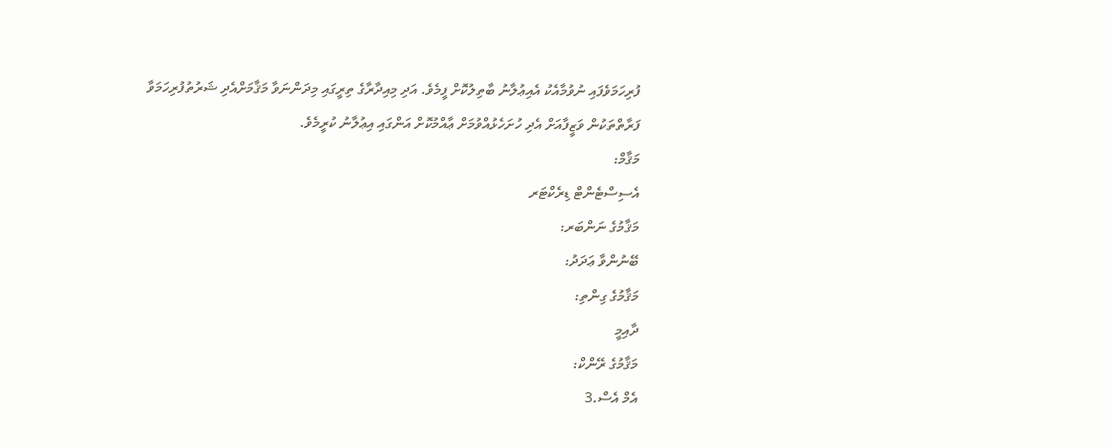ފުރިހަމަވެފައި ނުވުމާއެކު އެއިޢުލާނު ބާތިލުކޮށް ފީމެވެ. އަދި މިއިދާރާގެ ތިރީގައި މިދަންނަވާ މަޤާމަށްއެދި ޝަރުތުފުރިހަމަވާ ފަރާތްތަކުން ވަޒީފާއަށް އެދި ހުށަހެޅުއްވުމަށް ޢާއްމުކޮށް އަންގައި އިޢުލާނު ކުރީމެވެ.
މަޤާމް:
އެސިސްޓެންޓް ޑިރެކްޓަރ
މަޤާމުގެ ނަންބަރ:
ބޭނުންވާ ޢަދަދު:
މަޤާމުގެ ގިންތި:
ދާއިމީ
މަޤާމުގެ ރޭންކް:
އެމް އެސް.3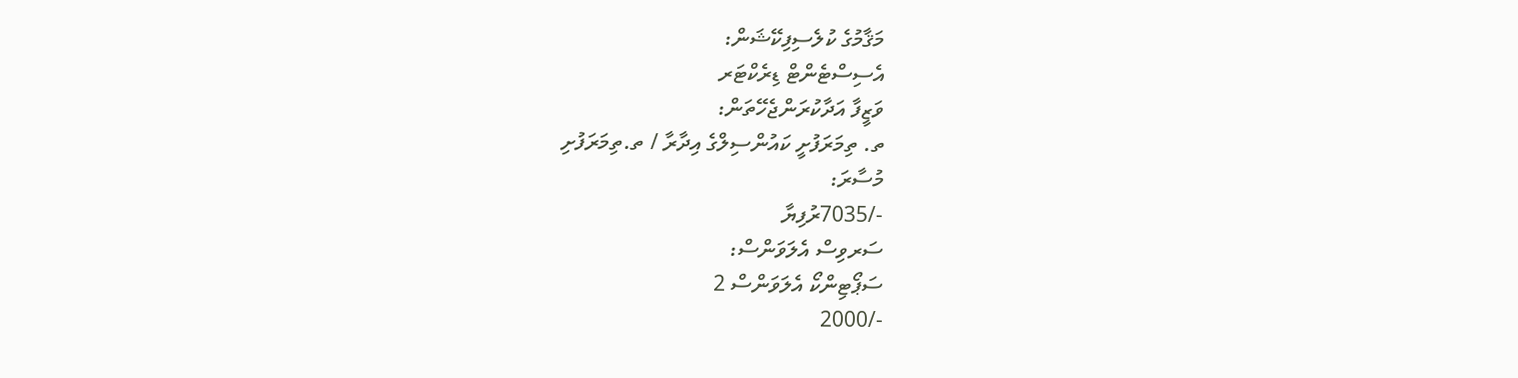މަޤާމުގެ ކުލެސިފިކޭޝަން:
އެސިސްޓެންޓް ޑިރެކްޓަރ
ވަޒީފާ އަދާކުރަންޖެހޭތަން:
ތ. ތިމަރަފުށީ ކައުންސިލްގެ އިދާރާ / ތ.ތިމަރަފުށި
މުސާރަ:
-/7035ރުފިޔާ
ސަރވިސް އެލަވަންސް:
ސަޕޯޓިންކޯ އެލަވަންސް 2
-/2000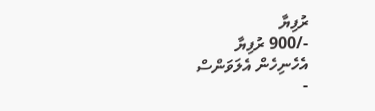ރުފިޔާ
-/900 ރުފިޔާ
އެހެނިހެން އެލަވަންސް
-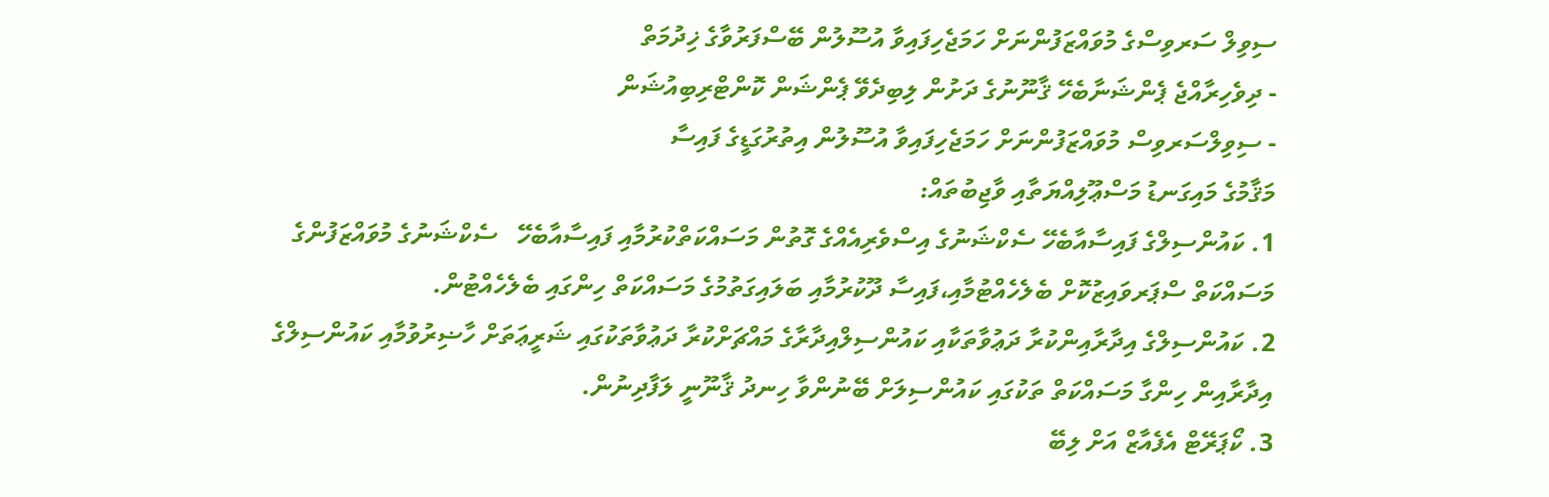ސިވިލް ސަރވިސްގެ މުވައްޒަފުންނަށް ހަމަޖެހިފައިވާ އުސޫލުން ބޭސްފަރުވާގެ ޚިދުމަތް
- ދިވެހިރާއްޖެ ޕެންޝަނާބެހޭ ޤާނޫނުގެ ދަށުން ލިބިދެވޭ ޕެންޝަން ކޮންޓްރިބިއުޝަން
- ސިވިލްސަރވިސް މުވައްޒަފުންނަށް ހަމަޖެހިފައިވާ އުސޫލުން އިތުރުގަޑީގެ ފައިސާ
މަޤާމުގެ މައިގަނޑު މަސްޢޫލިއްޔަތާއި ވާޖިބުތައް:
1. ކައުންސިލްގެ ފައިސާއާބެހޭ ސެކްޝަނުގެ އިސްވެރިއެއްގެ ގޮތުން މަސައްކަތްކުރުމާއި ފައިސާއާބެހޭ   ސެކްޝަނުގެ މުވައްޒަފުންގެ މަސައްކަތް ސްޕަރވައިޒުކޮށް ބެލެހެއްޓުމާއި،ފައިސާ ދޫކުރުމާއި ބަލައިގަތުމުގެ މަސައްކަތް ހިންގައި ބެލެހެއްޓުން.
2. ކައުންސިލްގެ އިދާރާއިންކުރާ ދަޢުވާތަކާއި ކައުންސިލްއިދާރާގެ މައްޗަށްކުރާ ދަޢުވާތަކުގައި ޝަރީޢަތަށް ހާޟިރުވުމާއި ކައުންސިލްގެ އިދާރާއިން ހިންގާ މަސައްކަތް ތަކުގައި ކައުންސިލަށް ބޭނުންވާ ހިނދު ޤާނޫނީ ލަފާދިނުން.
3. ކޯޕަރޭޓް އެފެއާޒް އަށް ލިބޭ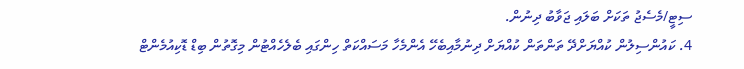ސިޓީ/މެސެޖު ތަކަށް ބަލައި ޖަވާބު ދިނުން.
4. ކައުންސިލުން ކުއްޔަށްދޭ ތަންތަން ކުއްޔަށް ދިނުމާއިބެހޭ އެންމެހާ މަސައްކަތް ހިންގައި ބެލެހެއްޓުން މިގޮތުން ބިޑް ޑޮކިއުމެންޓް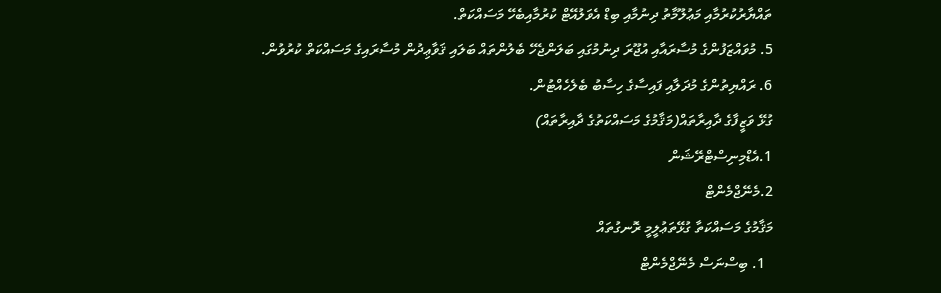ތައްޔާރުކުރުމާއި މަޢުލޫމާތު ދިނުމާއި ބިޑް އެވަލުއޭޓް ކުރުމާއިބެހޭ މަސައްކަތް.
5. މުވައްޒަފުންގެ މުސާރައާއި އުޖޫރަ ދިނުމުގައި ބަލަންޖެހޭ ބެލުންތައް ބަލައި ޤަވާޢިދުން މުސާރައިގެ މަސައްކަތް ކުރުވުން.
6. ރައްޔިތުންގެ މުދަލާއި ފައިސާގެ ހިސާބު ބެލެހެއްޓުން.
ގުޅޭ ވަޒީފާގެ ދާއިރާތައް(މަޤާމުގެ މަސައްކަތުގެ ދާއިރާތައް)
1.އެޑްމިނިސްޓްރޭޝަން
2.މެނޭޖްމެންޓް
މަޤާމުގެ މަސައްކަތާ ގުޅޭތަޢުލީމީ ރޮނގުތައް
  1. ބިސްނަސް މެނޭޖްމެންޓް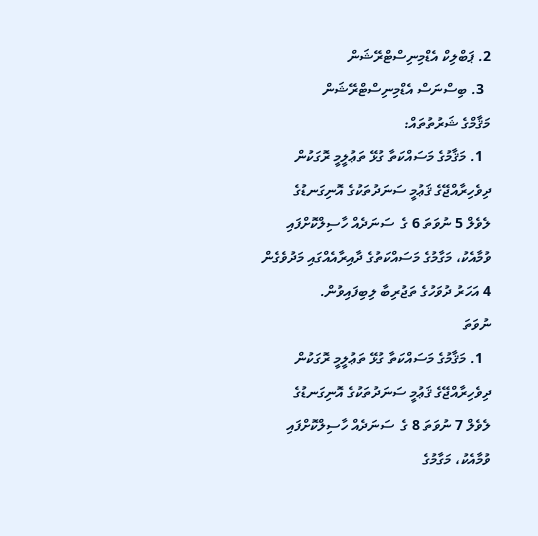2. ޕަބްލިކް އެޑްމިނިސްޓްރޭޝަން
  3. ބިސްނަސް އެޑްމިނިސްޓްރޭޝަން
މަޤާމްގެ ޝަރުތުތައް:
  1. މަޤާމުގެ މަސައްކަތާ ގުޅޭ ތަޢުލީމީ ރޮގަކުން ދިވެހިރާއްޖޭގެ ޤަޢުމީ ސަނަދުތަކުގެ އޮނިގަނޑުގެ
ލެވެލް 5 ނުވަތަ 6 ގެ  ސަނަދެއް ހާސިލްކޮށްފައި ވުމާއެކު، މަގާމުގެ މަސައްކަތުގެ ދާއިރާއެއްގައި މަދުވެގެން 4 އަހަރު ދުވަހުގެ ތަޖުރިބާ ލިބިފައިވުން.
ނުވަތަ
  1. މަޤާމުގެ މަސައްކަތާ ގުޅޭ ތަޢުލީމީ ރޮގަކުން ދިވެހިރާއްޖޭގެ ޤަޢުމީ ސަނަދުތަކުގެ އޮނިގަނޑުގެ
ލެވެލް 7 ނުވަތަ 8 ގެ  ސަނަދެއް ހާސިލްކޮށްފައި ވުމާއެކު، މަގާމުގެ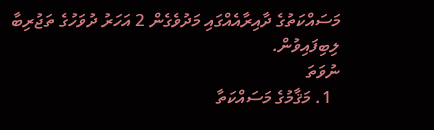މަސައްކަތުގެ ދާއިރާއެއްގައި މަދުވެގެން 2 އަހަރު ދުވަހުގެ ތަޖުރިބާ ލިބިފައިވުން.
ނުވަތަ
  1. މަޤާމުގެ މަސައްކަތާ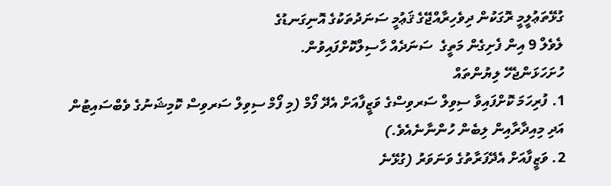ގުޅޭތަޢުލީމީ ރޮގަކުން ދިވެހިރާއްޖޭގެ ޤަޢުމީ ސަނަދުތަކުގެ އޮނިގަނޑުގެ
ލެވެލް 9 އިން ފެށިގެން މަތީގެ  ސަނަދެއް ހާސިލްކޮށްފައިވުން.
ހުށަހަޅަންޖެހޭ ލިޔުންތައް
1. ފުރިހަމަ ކޮށްފައިވާ ސިވިލް ސަރވިސްގެ ވަޒީފާއަށް އެދޭ ފޯމް (މި ފޯމް ސިވިލް ސަރވިސް ކޮމިޝަނުގެ ވެބްސައިޓުން އަދި މިއިދާރާއިން ލިބެން ހުންނާނެއެވެ.)
2. ވަޒީފާއަށް އެދޭފަރާތުގެ ވަނަވަރު (ގުޅޭނެ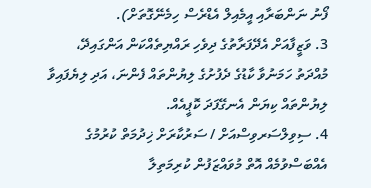ފޯނު ނަންބަރާއި އީމެއިލް އެޑްރެސް ހިމެނޭގޮތަށް).
3. ވަޒީފާއަށް އެދޭފަރާތުގެ ދިވެހި ރައްޔިތެއްކަން އަންގައިދޭ، މުއްދަތު ހަމަނުވާ ކާޑުގެ ދެފުށުގެ ލިޔުންތައް ފެންނަ، އަދި ލިޔެފައިވާ ލިޔުންތައް ކިޔަން އެނގޭފަދަ ކޮޕީއެއް.
4. ސިވިލްސަރވިސްއަށް / ސަރުކާރަށް ޚިދުމަތް ކުރުމުގެ އެއްބަސްވުމެއް އޮތް މުވައްޒަފުން ކުރިމަތިލާ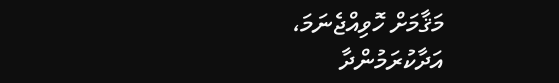މަޤާމަށް ހޮވިއްޖެނަމަ، އަދާކުރަމުންދާ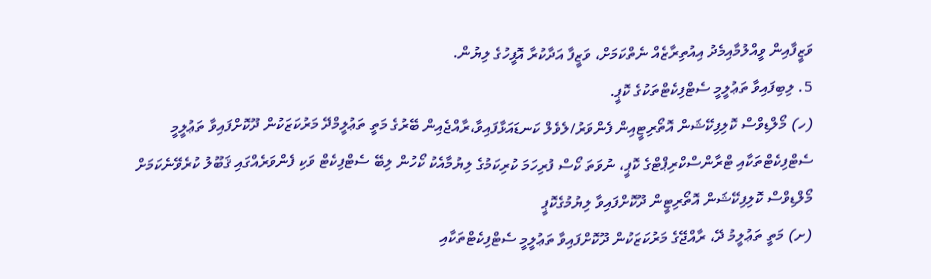ވަޒީފާއިން ވީއްލުމާއިމެދު އިއުތިރާޒެއް ނެތްކަމަށް، ވަޒީފާ އަދާކުރާ އޮފީހުގެ ލިޔުން.
5. ލިބިފައިވާ ތަޢުލީމީ ސެޓްފިކެޓްތަކުގެ ކޮޕީ.
(ހ) މޯލްޑިވްސް ކޮލިފިކޭޝަން އޮތޯރިޓީއިން ފެންވަރު/ލެވެލް ކަނޑައަޅާފައިވާ،ރާއްޖެއިން ބޭރުގެ މަތީ ތަޢުލީމްދޭ މަރުކަޒަކުން ދޫކޮށްފައިވާ ތަޢުލީމީ ސެޓްފިކެޓްތަކާއި ޓްރާންސްކްރިޕްޓްގެ ކޮޕީ، ނުވަތަ ކޯސް ފުރިހަމަ ކުރިކަމުގެ ލިޔުމާއެކު ކޯހުން ލިބޭ ސެޓްފިކެޓް ވަކި ފެންވަރެއްގައި ޤަބޫލު ކުރެވޭނެކަމަށް މޯލްޑިވްސް ކޮލިފިކޭޝަން އޮތޯރިޓީން ދޫކޮށްފައިވާ ލިޔުމުގެކޮޕީ
(ށ) މަތީ ތަޢުލީމު ދޭ، ރާއްޖޭގެ މަރުކަޒަކުން ދޫކޮށްފައިވާ ތަޢުލީމީ ސެޓްފިކެޓްތަކާއި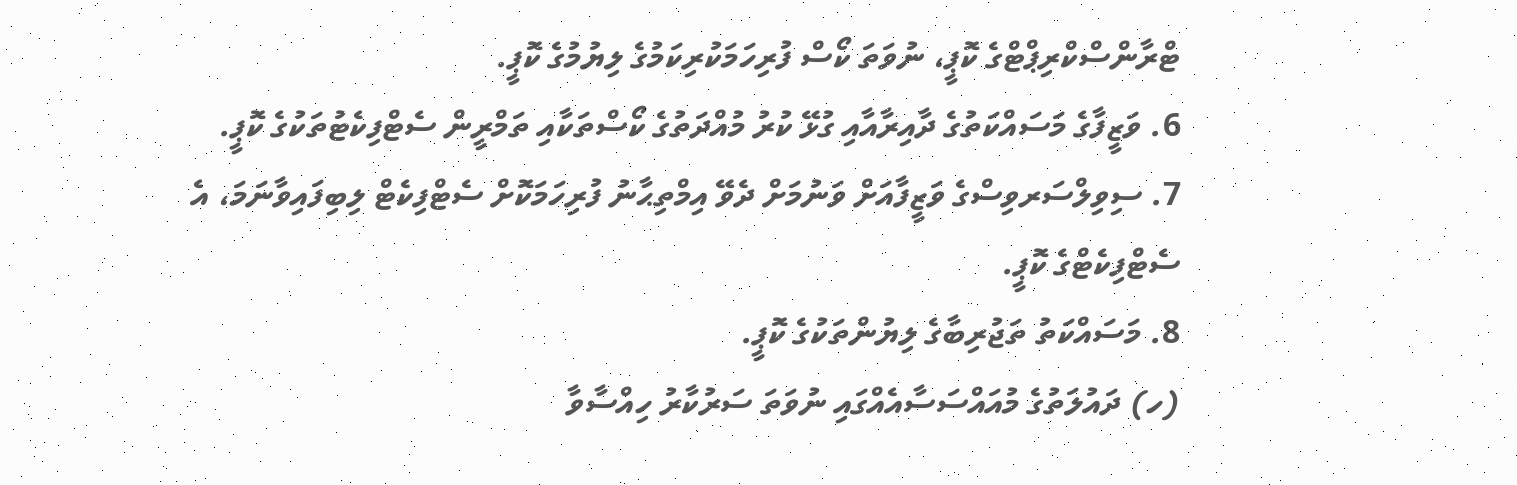ޓްރާންސްކްރިޕްޓްގެ ކޮޕީ، ނުވަތަ ކޯސް ފުރިހަމަކުރިކަމުގެ ލިޔުމުގެ ކޮޕީ.
6. ވަޒީފާގެ މަސައްކަތުގެ ދާއިރާއާއި ގުޅޭ ކުރު މުއްދަތުގެ ކޯސްތަކާއި ތަމްރީން ސެޓްފިކެޓުތަކުގެ ކޮޕީ.
7. ސިވިލްސަރވިސްގެ ވަޒީފާއަށް ވަނުމަށް ދެވޭ އިމްތިޙާނު ފުރިހަމަކޮށް ސެޓްފިކެޓް ލިބިފައިވާނަމަ، އެ ސެޓްފިކެޓްގެ ކޮޕީ.
8. މަސައްކަތު ތަޖުރިބާގެ ލިޔުންތަކުގެ ކޮޕީ.
(ހ) ދައުލަތުގެ މުއައްސަސާއެއްގައި ނުވަތަ ސަރުކާރު ހިއްސާވާ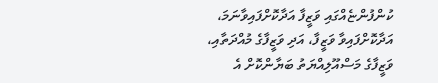ކުންފުންޏެއްގައި ވަޒީފާ އަދާކޮށްފައިވާނަމަ، އަދާކޮށްފައިވާ ވަޒީފާ، އަދި ވަޒީފާގެ މުއްދަތާއި، ވަޒީފާގެ މަސްއޫލިއްޔަތު ބަޔާންކޮށް އެ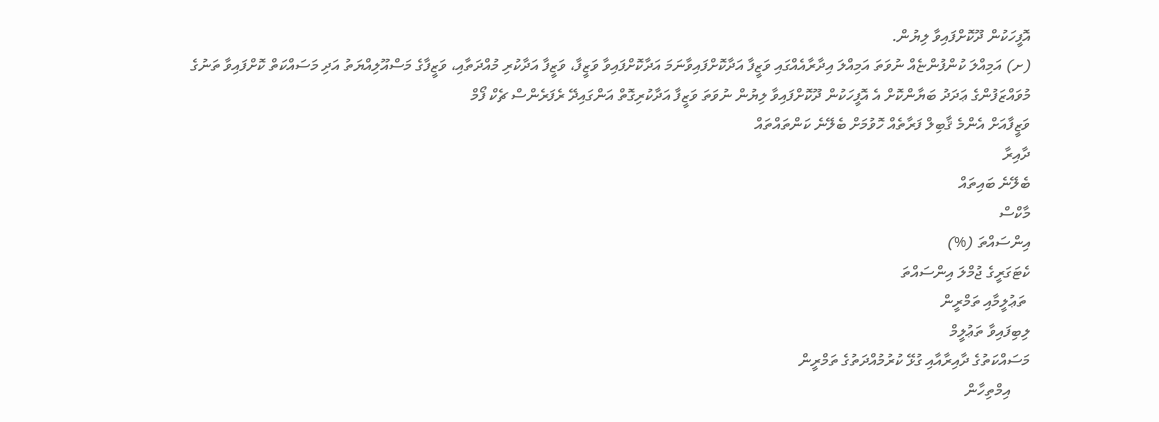އޮފީހަކުން ދޫކޮށްފައިވާ ލިޔުން.
(ށ) އަމިއްލަ ކުންފުންޏެއް ނުވަތަ އަމިއްލަ އިދާރާއެއްގައި ވަޒީފާ އަދާކޮށްފައިވާނަމަ އަދާކޮށްފައިވާ ވަޒީފާ، ވަޒީފާ އަދާކުރި މުއްދަތާއި، ވަޒީފާގެ މަސްއޫލިއްޔަތު އަދި މަސައްކަތް ކޮށްފައިވާ ތަނުގެ މުވައްޒަފުންގެ ޢަދަދު ބަޔާންކޮށް އެ އޮފީހަކުން ދޫކޮށްފައިވާ ލިޔުން ނުވަތަ ވަޒީފާ އަދާކުރިގޮތް އަންގައިދޭ ރެފަރެންސް ޗެކް ފޯމް
ވަޒީފާއަށް އެންމެ ޤާބިލް ފަރާތެއް ހޮވުމަށް ބެލޭނެ ކަންތައްތައް
ދާއިރާ
ބެލޭނެ ބައިތައް
މާކްސް
އިންސައްތަ (%)
ކެޓަގަރީގެ ޖުމްލަ އިންސައްތަ
 ތަޢުލީމާއި ތަމްރީން
ލިބިފައިވާ ތަޢުލީމް
މަސައްކަތުގެ ދާއިރާއާއި ގުޅޭ ކުރުމުއްދަތުގެ ތަމްރީން
     އިމްތިހާން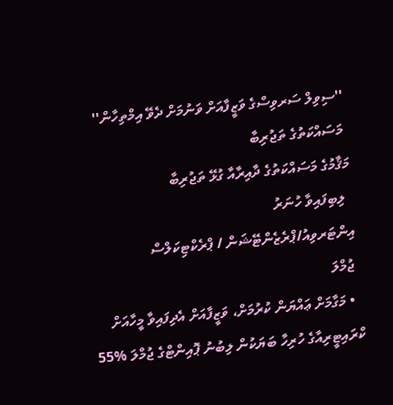''ސިވިލް ސަރވިސްގެ ވަޒީފާއަށް ވަނުމަށް ދެވޭ އިމްތިހާން''
 މަސައްކަތުގެ ތަޖުރިބާ
މަޤާމުގެ މަސައްކަތުގެ ދާއިރާއާ ގުޅޭ ތަޖުރިބާ
  ލިބިފައިވާ ހުނަރު
އިންޓަރވިއު/ޕްރެޒެންޓޭޝަން / ޕްރެކްޓިކަލްސް
 ޖުމްލަ
  • މަގާމަށް ޢައްޔަން ކުރުމަށް، ވަޒީފާއަށް އެދިފައިވާ މީހާއަށް ކްރައިޓީރިއާގެ ހުރިހާ ބަޔަކުން ލިބުނު ޕޮއިންޓްގެ ޖުމްލަ %55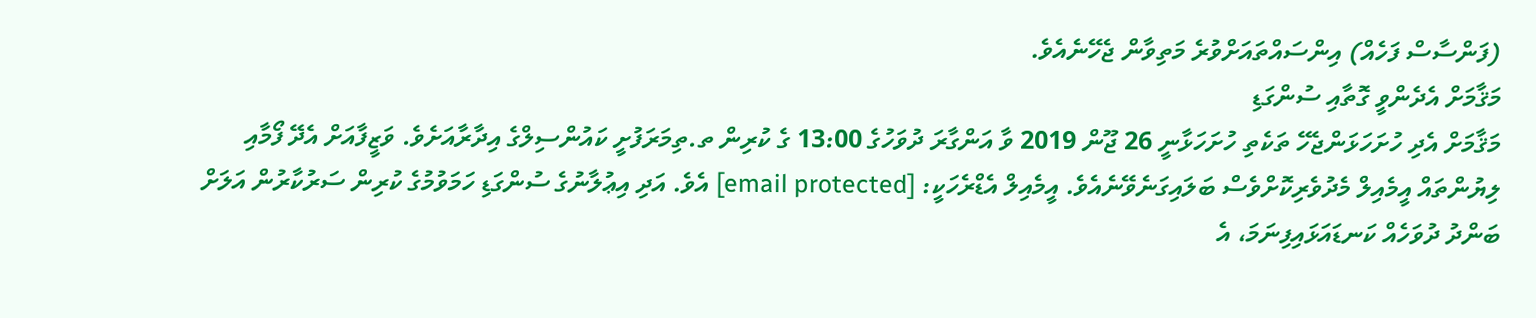(ފަންސާސް ފަހެއް) އިންސައްތައަށްވުރެ މަތިވާން ޖެހޭނެއެވެ.
މަޤާމަށް އެދެންވީ ގޮތާއި ސުންގަޑި
މަޤާމަށް އެދި ހުށަހަޅަންޖެހޭ ތަކެތި ހުށަހަޅާނީ 26 ޖޫން 2019 ވާ އަންގާރަ ދުވަހުގެ 13:00 ގެ ކުރިން ތ.ތިމަރަފުށީ ކައުންސިލްގެ އިދާރާއަށެވެ. ވަޒީފާއަށް އެދޭ ފޯމާއި ލިޔުންތައް އީމެއިލް މެދުވެރިކޮށްވެސް ބަލައިގަނެވޭނެއެވެ. އީމެއިލް އެޑްރެހަކީ: [email protected] އެވެ. އަދި އިޢުލާނުގެ ސުންގަޑި ހަމަވުމުގެ ކުރިން ސަރުކާރުން އަލަށް ބަންދު ދުވަހެއް ކަނޑައަޅައިފިނަމަ، އެ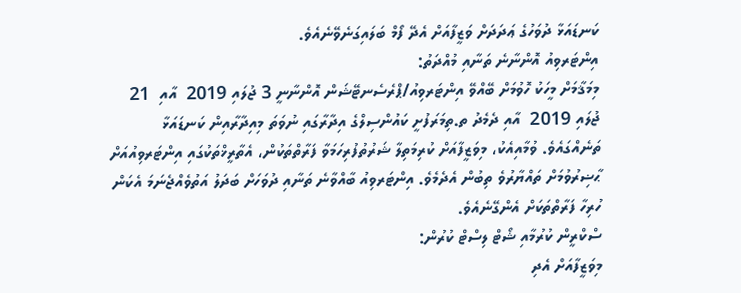ކަނޑައަޅާ ދުވަހުގެ ޢަދަދަށް ވަޒީފާއަށް އެދޭ ފޯމް ބަލައިގަނެވޭނެއެވެ.
އިންޓަރވިއު އޮންނާނެ ތަނާއި މުއްދަތު:
މިމަޤާމަށް މީހަކު ހޮވުމަށް ބޭއްވޭ އިންޓަރވިއު/ޕްރެސެނޓޭޝަން އޮންނާނީ 3 ޖުލައި 2019  އާއި  21 ޖުލައި 2019  އާއި ދެމެދު ތ.ތިމަރަފުށީ ކައުންސިލްގެ އިދާރާގައި ނުވަތަ މިއިދާރާއިން ކަނޑައަޅާ ތަނެއްގައެވެ. ވުމާއިއެކު، މިވަޒީފާއަށް ކުރިމަތިލާ ޝަރުތުފުރިހަމަވާ ފަރާތްތަކުން، އެތާރީޚްތަކުގައި އިންޓަރވިއުއަށް ޙާޟިރުވުމަށް ތައްޔާރުވެ ތިބުން އެދެމެވެ. އިންޓަރވިއު ބާއްވާނެ ތަނާއި ދުވަހަށް ބަދަލު އަތުވެއްޖެނަމަ އެކަން ހުރިހާ ފަރާތްތަކަށް އެންގޭނެއެވެ.
ސްކްރީން ކުރުމާއި ޝޯޓް ލިސްޓް ކުރުން:
މިވަޒީފާއަށް އެދި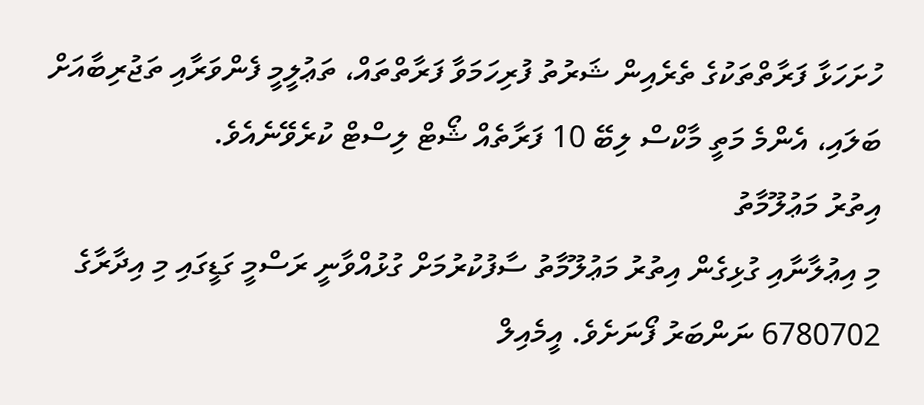ހުށަހަޅާ ފަރާތްތަކުގެ ތެރެއިން ޝަރުތު ފުރިހަމަވާ ފަރާތްތައް، ތަޢުލީމީ ފެންވަރާއި ތަޖުރިބާއަށް ބަލައި، އެންމެ މަތީ މާކްސް ލިބޭ 10 ފަރާތެއް ޝޯޓް ލިސްޓް ކުރެވޭނެއެވެ.
އިތުރު މަޢުލޫމާތު
މި އިޢުލާނާއި ގުޅިގެން އިތުރު މަޢުލޫމާތު ސާފުކުރުމަށް ގުޅުއްވާނީ ރަސްމީ ގަޑީގައި މި އިދާރާގެ 6780702 ނަންބަރު ފޯނަށެވެ. އީމެއިލް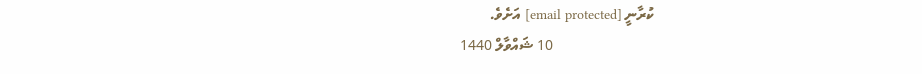ކުރާނީ [email protected] އަށެވެ.
                            10 ޝައްވާލް 1440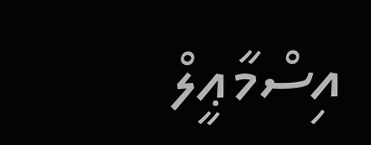އިސްމާޢީލް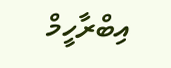އިބްރާހީމް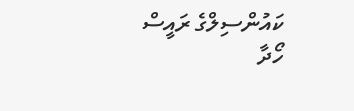ކައުންސިލްގެ ރައީސް
ހޯދާ